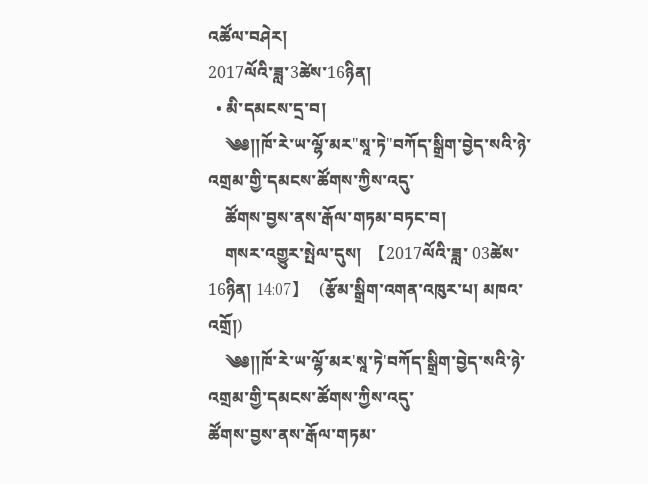འཚོལ་བཤེར།
2017ལོའི་ཟླ་3ཚེས་16ཉིན།
  • མི་དམངས་དྲ་བ།
    ༄༅།།ཁོ་རེ་ཡ་ལྷོ་མར"སཱ་ཏེ"བཀོད་སྒྲིག་བྱེད་སའི་ཉེ་འགྲམ་གྱི་དམངས་ཚོགས་ཀྱིས་འདུ་
    ཚོགས་བྱས་ནས་རྒོལ་གཏམ་བཏང་བ།
    གསར་འགྱུར་སྤེལ་དུས།  【2017ལོའི་ཟླ་ 03ཚེས་16ཉིན། 14:07】   (རྩོམ་སྒྲིག་འགན་འཁུར་པ། མཁའ་འགྲོ།)
    ༄༅།།ཁོ་རེ་ཡ་ལྷོ་མར'སཱ་ཏེ'བཀོད་སྒྲིག་བྱེད་སའི་ཉེ་འགྲམ་གྱི་དམངས་ཚོགས་ཀྱིས་འདུ་
ཚོགས་བྱས་ནས་རྒོལ་གཏམ་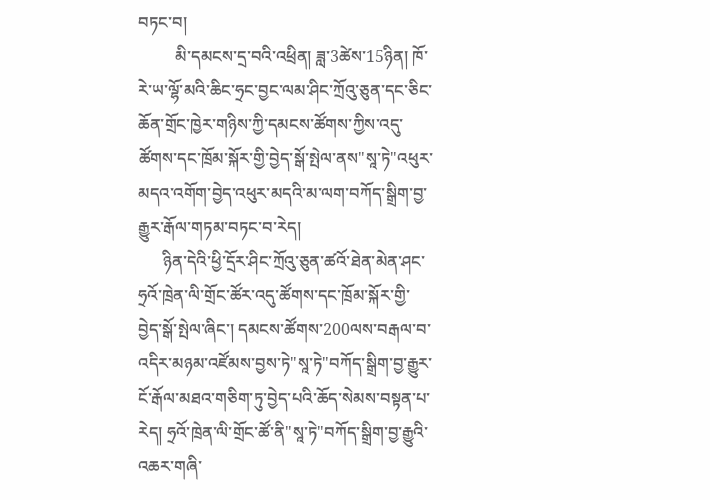བཏང་བ།
         མི་དམངས་དྲ་བའི་འཕྲིན། ཟླ་3ཚེས་15ཉིན། ཁོ་རེ་ཡ་ལྷོ་མའི་ཆིང་ཧྲང་བྱང་ལམ་ཤིང་ཀྲོའུ་ཅུན་དང་ཅིང་ཆོན་གྲོང་ཁྱེར་གཉིས་ཀྱི་དམངས་ཚོགས་ཀྱིས་འདུ་ཚོགས་དང་ཁྲོམ་སྐོར་གྱི་བྱེད་སྒོ་སྤེལ་ནས"སཱ་ཏེ"འཕུར་མདའ་འགོག་བྱེད་འཕུར་མདའི་མ་ལག་བཀོད་སྒྲིག་བྱ་རྒྱུར་རྒོལ་གཏམ་བཏང་བ་རེད།
      ཉིན་དེའི་ཕྱི་དྲོར་ཤིང་ཀྲོའུ་ཅུན་ཚའོ་ཐེན་མེན་ཤང་ཧྲའོ་ཁྲེན་ལི་གྲོང་ཚོར་འདུ་ཚོགས་དང་ཁྲོམ་སྐོར་གྱི་བྱེད་སྒོ་སྤེལ་ཞིང་། དམངས་ཚོགས་200ལས་བརྒལ་བ་འདིར་མཉམ་འཛོམས་བྱས་ཏེ"སཱ་ཏེ"བཀོད་སྒྲིག་བྱ་རྒྱུར་ངོ་རྒོལ་མཐའ་གཅིག་ཏུ་བྱེད་པའི་ཆོད་སེམས་བསྟན་པ་རེད། ཧྲའོ་ཁྲེན་ལི་གྲོང་ཚོ་ནི"སཱ་ཏེ"བཀོད་སྒྲིག་བྱ་རྒྱུའི་འཆར་གཞི་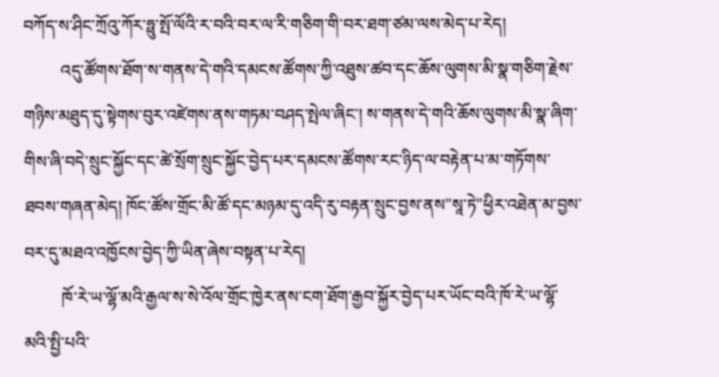བཀོད་ས་ཤིང་ཀྲོའུ་ཀོར་ཧྥུ་སྤོ་ལོའི་ར་བའི་བར་ལ་རི་གཅིག་གི་བར་ཐག་ཙམ་ལས་མེད་པ་རེད།
         འདུ་ཚོགས་ཐོག་ས་གནས་དེ་གའི་དམངས་ཚོགས་ཀྱི་འཐུས་ཚབ་དང་ཆོས་ལུགས་མི་སྣ་གཅིག་རྗེས་གཉིས་མཐུད་དུ་སྟེགས་བུར་འཛེགས་ནས་གཏམ་བཤད་སྤེལ་ཞིང་། ས་གནས་དེ་གའི་ཆོས་ལུགས་མི་སྣ་ཞིག་གིས་ཞི་བདེ་སྲུང་སྐྱོང་དང་ཚེ་སྲོག་སྲུང་སྐྱོང་བྱེད་པར་དམངས་ཚོགས་རང་ཉིད་ལ་བརྟེན་པ་མ་གཏོགས་ཐབས་གཞན་མེད། ཁོང་ཚོས་གྲོང་མི་ཚོ་དང་མཉམ་དུ་འདི་རུ་བརྟན་སྲུང་བྱས་ནས"སཱ་ཏེ"ཕྱིར་འཐེན་མ་བྱས་བར་དུ་མཐའ་འཁྱོངས་བྱེད་ཀྱི་ཡིན་ཞེས་བསྟན་པ་རེད།
         ཁོ་རེ་ཡ་ལྷོ་མའི་རྒྱལ་ས་སེ་འོལ་གྲོང་ཁྱེར་ནས་ངག་ཐོག་རྒྱབ་སྐྱོར་བྱེད་པར་ཡོང་བའི་ཁོ་རེ་ཡ་ལྷོ་མའི་སྤྱི་པའི་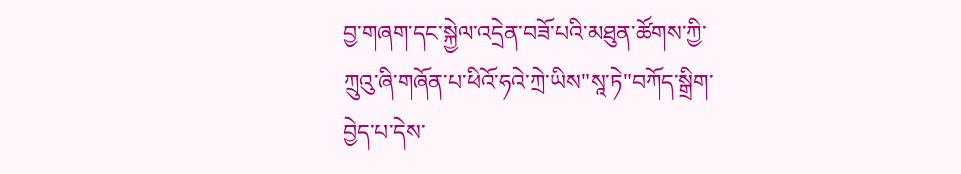བྱ་གཞག་དང་སྐྱེལ་འདྲེན་བཟོ་པའི་མཐུན་ཚོགས་ཀྱི་ཀྲུའུ་ཞི་གཞོན་པ་ཕིའོ་ཧའེ་ཀྲེ་ཡིས"སཱ་ཏེ"བཀོད་སྒྲིག་བྱེད་པ་དེས་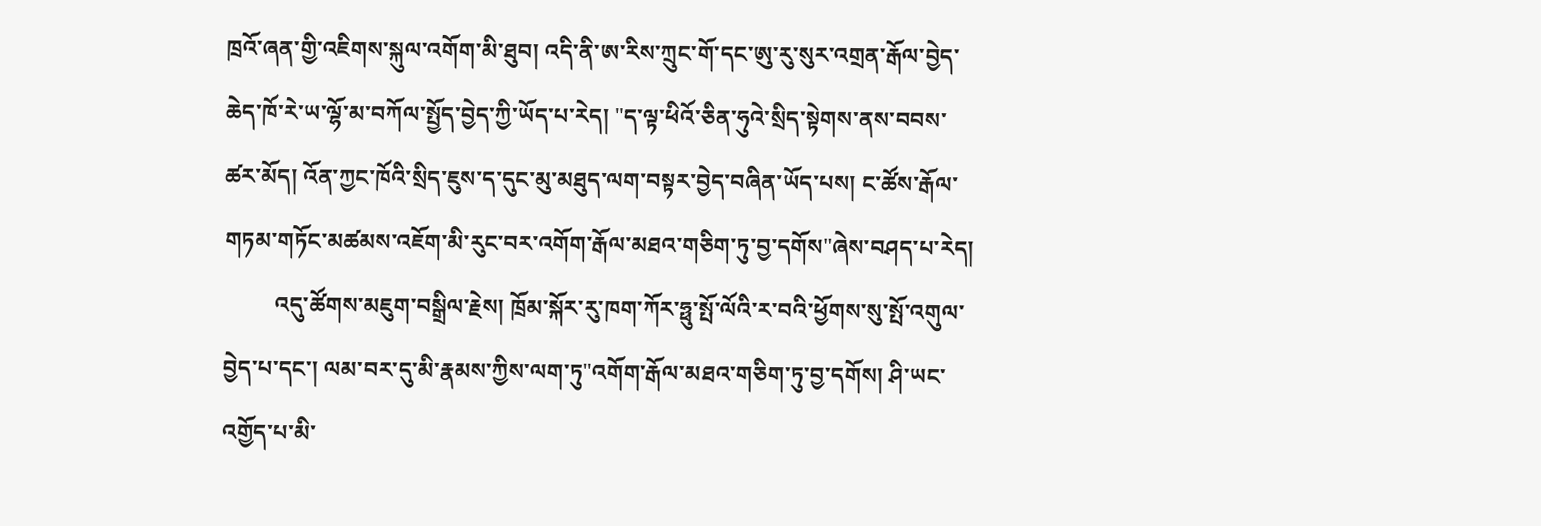ཁྲའོ་ཞན་གྱི་འཇིགས་སྐུལ་འགོག་མི་ཐུབ། འདི་ནི་ཨ་རིས་ཀྲུང་གོ་དང་ཨུ་རུ་སུར་འགྲན་རྒོལ་བྱེད་ཆེད་ཁོ་རེ་ཡ་ལྷོ་མ་བཀོལ་སྤྱོད་བྱེད་ཀྱི་ཡོད་པ་རེད། "ད་ལྟ་ཕིའོ་ཅིན་ཧུའེ་སྲིད་སྟེགས་ནས་བབས་ཚར་མོད། འོན་ཀྱང་ཁོའི་སྲིད་ཇུས་ད་དུང་མུ་མཐུད་ལག་བསྟར་བྱེད་བཞིན་ཡོད་པས། ང་ཚོས་རྒོལ་གཏམ་གཏོང་མཚམས་འཇོག་མི་རུང་བར་འགོག་རྒོལ་མཐའ་གཅིག་ཏུ་བྱ་དགོས"ཞེས་བཤད་པ་རེད།
         འདུ་ཚོགས་མཇུག་བསྒྲིལ་རྗེས། ཁྲོམ་སྐོར་རུ་ཁག་ཀོར་ཧྥུ་སྤོ་ལོའི་ར་བའི་ཕྱོགས་སུ་སྤོ་འགུལ་བྱེད་པ་དང་། ལམ་བར་དུ་མི་རྣམས་ཀྱིས་ལག་ཏུ"འགོག་རྒོལ་མཐའ་གཅིག་ཏུ་བྱ་དགོས། ཤི་ཡང་འགྱོད་པ་མི་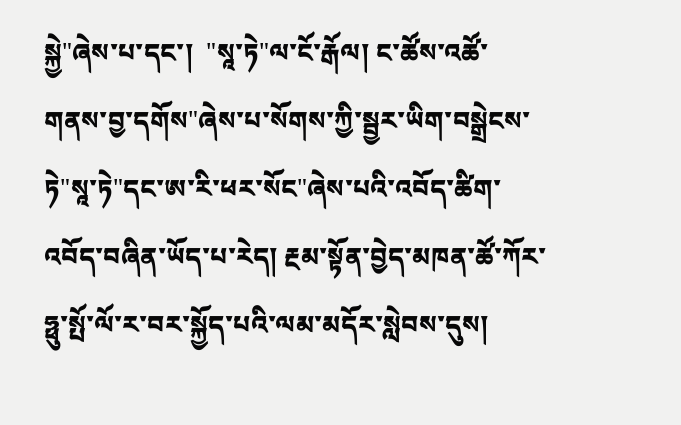སྐྱེ"ཞེས་པ་དང་།  "སཱ་ཏེ"ལ་ངོ་རྒོལ། ང་ཚོས་འཚོ་གནས་བྱ་དགོས"ཞེས་པ་སོགས་ཀྱི་སྦྱར་ཡིག་བསྒྲེངས་ཏེ"སཱ་ཏེ"དང་ཨ་རི་ཕར་སོང"ཞེས་པའི་འབོད་ཚིག་འབོད་བཞིན་ཡོད་པ་རེད། རྔམ་སྟོན་བྱེད་མཁན་ཚོ་ཀོར་ཧྥུ་སྤོ་ལོ་ར་བར་སྐྱོད་པའི་ལམ་མདོར་སླེབས་དུས།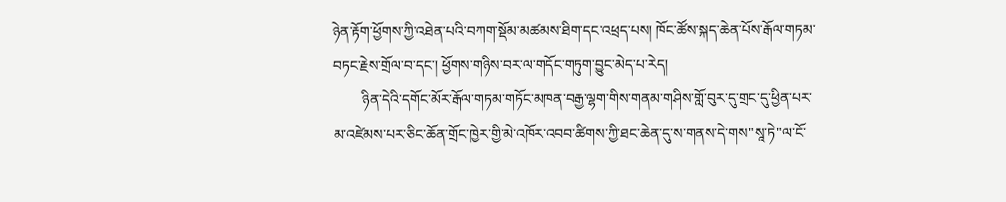ཉེན་རྟོག་ཕྱོགས་ཀྱི་འཐེན་པའི་བཀག་སྡོམ་མཚམས་ཐིག་དང་འཕྲད་པས། ཁོང་ཚོས་སྐད་ཆེན་པོས་རྒོལ་གཏམ་བཏང་རྗེས་གྲོལ་བ་དང་། ཕྱོགས་གཉིས་བར་ལ་གདོང་གཏུག་བྱུང་མེད་པ་རེད།
        ཉིན་དེའི་དགོང་མོར་རྒོལ་གཏམ་གཏོང་མཁན་བརྒྱ་ལྷག་གིས་གནམ་གཤིས་གློ་བུར་དུ་གྲང་དུ་ཕྱིན་པར་མ་འཛེམས་པར་ཅིང་ཆོན་གྲོང་ཁྱེར་གྱི་མེ་འཁོར་འབབ་ཚིགས་ཀྱི་ཐང་ཆེན་དུ་ས་གནས་དེ་གས"སཱ་ཏེ"ལ་ངོ་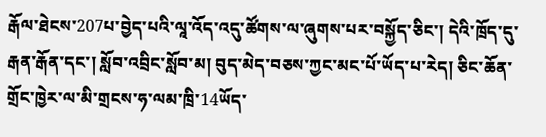རྒོལ་ཐེངས་207པ་བྱེད་པའི་ལཱ་འོད་འདུ་ཚོགས་ལ་ཞུགས་པར་བསྐྱོད་ཅིང་། དེའི་ཁྲོད་དུ་རྒན་རྒོན་དང་། སློབ་འབྲིང་སློབ་མ། བུད་མེད་བཅས་ཀྱང་མང་པོ་ཡོད་པ་རེད། ཅིང་ཆོན་གྲོང་ཁྱེར་ལ་མི་གྲངས་ཧ་ལམ་ཁྲི་14ཡོད་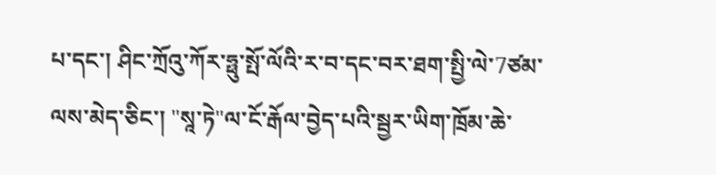པ་དང་། ཤིང་ཀྲོའུ་ཀོར་ཧྥུ་སྤོ་ལོའི་ར་བ་དང་བར་ཐག་སྤྱི་ལེ་7ཙམ་ལས་མེད་ཅིང་། "སཱ་ཏེ"ལ་ངོ་རྒོལ་བྱེད་པའི་སྦྱར་ཡིག་ཁྲོམ་ཆེ་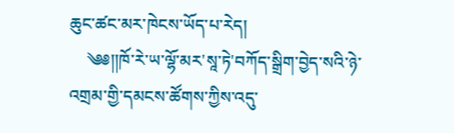ཆུང་ཚང་མར་ཁེངས་ཡོད་པ་རེད།
    ༄༅།།ཁོ་རེ་ཡ་ལྷོ་མར'སཱ་ཏེ'བཀོད་སྒྲིག་བྱེད་སའི་ཉེ་འགྲམ་གྱི་དམངས་ཚོགས་ཀྱིས་འདུ་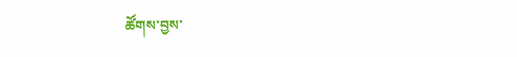ཚོགས་བྱས་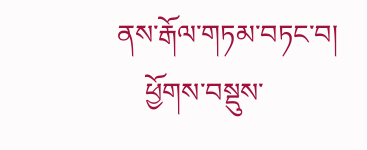ནས་རྒོལ་གཏམ་བཏང་བ།
    ཕྱོགས་བསྡུས་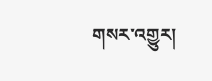གསར་འགྱུར།